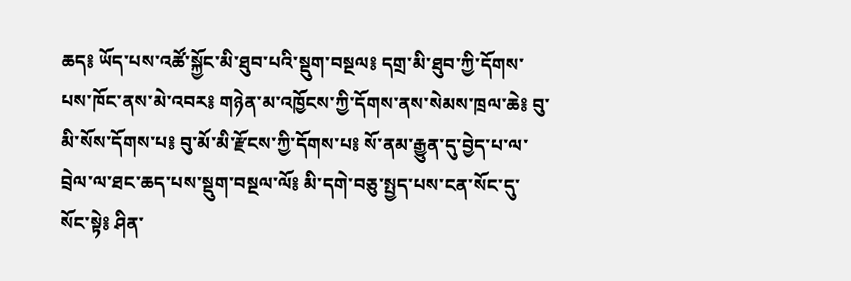ཆད༔ ཡོད་པས་འཚོ་སྐྱོང་མི་ཐུབ་པའི་སྡུག་བསྔལ༔ དགྲ་མི་ཐུབ་ཀྱི་དོགས་པས་ཁོང་ནས་མེ་འབར༔ གཉེན་མ་འཁྱོངས་ཀྱི་དོགས་ནས་སེམས་ཁྲལ་ཆེ༔ བུ་མི་སོས་དོགས་པ༔ བུ་མོ་མི་རྫོངས་ཀྱི་དོགས་པ༔ སོ་ནམ་རྒྱུན་དུ་བྱེད་པ་ལ་བྲེལ་ལ་ཐང་ཆད་པས་སྡུག་བསྔལ་ལོ༔ མི་དགེ་བཅུ་སྤྱད་པས་ངན་སོང་དུ་སོང་སྟེ༔ ཤིན་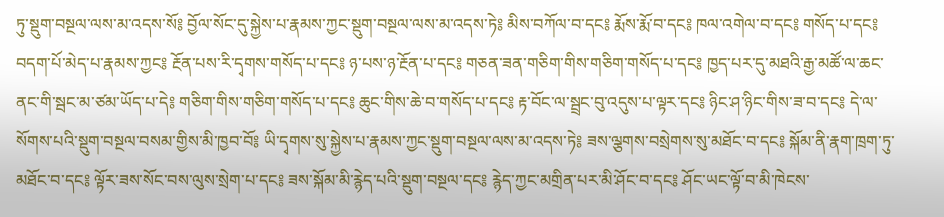ཏུ་སྡུག་བསྔལ་ལས་མ་འདས་སོ༔ བྱོལ་སོང་དུ་སྐྱེས་པ་རྣམས་ཀྱང་སྡུག་བསྔལ་ལས་མ་འདས་ཏེ༔ མིས་བཀོལ་བ་དང༔ རྨོས་རྨོ་བ་དང༔ ཁལ་འགེལ་བ་དང༔ གསོད་པ་དང༔ བདག་པོ་མེད་པ་རྣམས་ཀྱང༔ རྔོན་པས་རི་དྭགས་གསོད་པ་དང༔ ཉ་པས་ཉ་རྔོན་པ་དང༔ གཅན་ཟན་གཅིག་གིས་གཅིག་གསོད་པ་དང༔ ཁྱད་པར་དུ་མཐའི་རྒྱ་མཚོ་ལ་ཆང་ནང་གི་སྦང་མ་ཙམ་ཡོད་པ་དེ༔ གཅིག་གིས་གཅིག་གསོད་པ་དང༔ ཆུང་གིས་ཆེ་བ་གསོད་པ་དང༔ རྟ་བོང་ལ་སྦྲང་བུ་འདུས་པ་ལྟར་དང༔ ཉིང་ཤ་ཉིང་གིས་ཟ་བ་དང༔ དེ་ལ་སོགས་པའི་སྡུག་བསྔལ་བསམ་གྱིས་མི་ཁྱབ་བོ༔ ཡི་དྭགས་སུ་སྐྱེས་པ་རྣམས་ཀྱང་སྡུག་བསྔལ་ལས་མ་འདས་ཏེ༔ ཟས་ལྕགས་བསྲེགས་སུ་མཐོང་བ་དང༔ སྐོམ་ནི་རྣག་ཁྲག་ཏུ་མཐོང་བ་དང༔ ལྟོར་ཟས་སོང་བས་ལུས་སྲེག་པ་དང༔ ཟས་སྐོམ་མི་རྙེད་པའི་སྡུག་བསྔལ་དང༔ རྙེད་ཀྱང་མགྲིན་པར་མི་ཤོང་བ་དང༔ ཤོང་ཡང་ལྟོ་བ་མི་ཁེངས་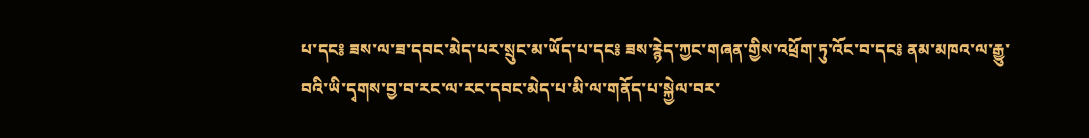པ་དང༔ ཟས་ལ་ཟ་དབང་མེད་པར་སྲུང་མ་ཡོད་པ་དང༔ ཟས་རྙེད་ཀྱང་གཞན་གྱིས་འཕྲོག་ཏུ་འོང་བ་དང༔ ནམ་མཁའ་ལ་རྒྱུ་བའི་ཡི་དྭགས་བྱ་བ་རང་ལ་རང་དབང་མེད་པ་མི་ལ་གནོད་པ་སྐྱེལ་བར་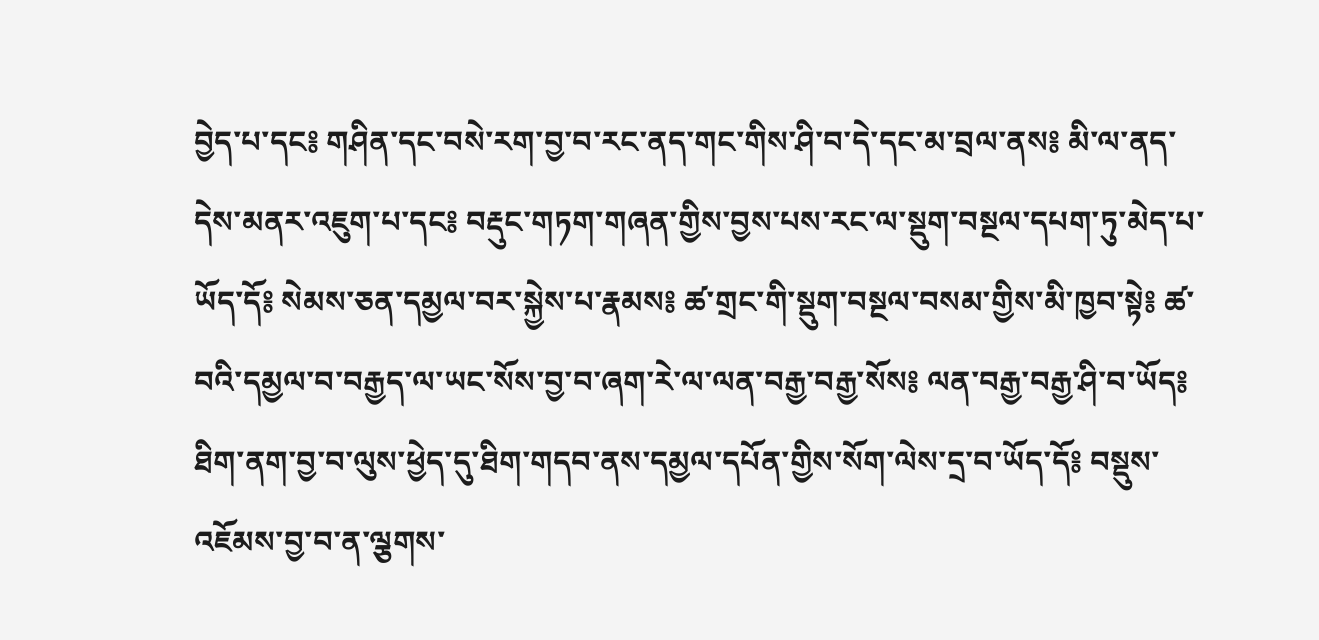བྱེད་པ་དང༔ གཤིན་དང་བསེ་རག་བྱ་བ་རང་ནད་གང་གིས་ཤི་བ་དེ་དང་མ་བྲལ་ནས༔ མི་ལ་ནད་དེས་མནར་འཇུག་པ་དང༔ བརྡུང་གཏག་གཞན་གྱིས་བྱས་པས་རང་ལ་སྡུག་བསྔལ་དཔག་ཏུ་མེད་པ་ཡོད་དོ༔ སེམས་ཅན་དམྱལ་བར་སྐྱེས་པ་རྣམས༔ ཚ་གྲང་གི་སྡུག་བསྔལ་བསམ་གྱིས་མི་ཁྱབ་སྟེ༔ ཚ་བའི་དམྱལ་བ་བརྒྱད་ལ་ཡང་སོས་བྱ་བ་ཞག་རེ་ལ་ལན་བརྒྱ་བརྒྱ་སོས༔ ལན་བརྒྱ་བརྒྱ་ཤི་བ་ཡོད༔ ཐིག་ནག་བྱ་བ་ལུས་ཕྱེད་དུ་ཐིག་གདབ་ནས་དམྱལ་དཔོན་གྱིས་སོག་ལེས་དྲ་བ་ཡོད་དོ༔ བསྡུས་འཇོམས་བྱ་བ་ན་ལྕགས་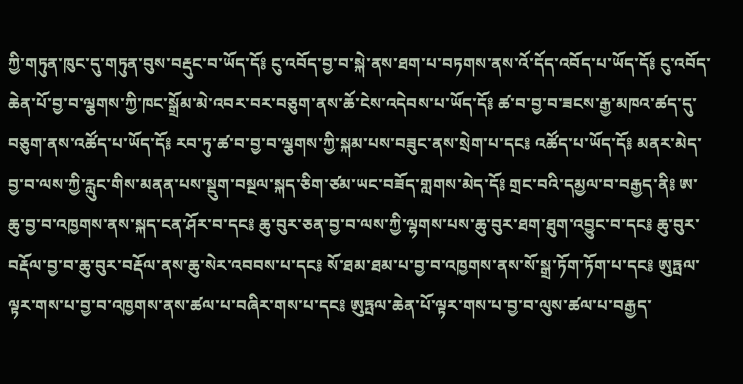ཀྱི་གཏུན་ཁུང་དུ་གཏུན་བུས་བརྡུང་བ་ཡོད་དོ༔ ངུ་འབོད་བྱ་བ་སྐེ་ནས་ཐག་པ་བཏགས་ནས་འོ་དོད་འབོད་པ་ཡོད་དོ༔ ངུ་འབོད་ཆེན་པོ་བྱ་བ་ལྕགས་ཀྱི་ཁང་སྒྲོམ་མེ་འབར་བར་བཅུག་ནས་ཆོ་ངེས་འདེབས་པ་ཡོད་དོ༔ ཚ་བ་བྱ་བ་ཟངས་རྒྱ་མཁའ་ཚད་དུ་བཅུག་ནས་འཚོད་པ་ཡོད་དོ༔ རབ་ཏུ་ཚ་བ་བྱ་བ་ལྕགས་ཀྱི་སྐམ་པས་བཟུང་ནས་སྲེག་པ་དང༔ འཚོད་པ་ཡོད་དོ༔ མནར་མེད་བྱ་བ་ལས་ཀྱི་རླུང་གིས་མནན་པས་སྡུག་བསྔལ་སྐད་ཅིག་ཙམ་ཡང་བཟོད་གླགས་མེད་དོ༔ གྲང་བའི་དམྱལ་བ་བརྒྱད་ནི༔ ཨ་ཆུ་བྱ་བ་འཁྱགས་ནས་སྐད་ངན་ཤོར་བ་དང༔ ཆུ་བུར་ཅན་བྱ་བ་ལས་ཀྱི་ལྷགས་པས་ཆུ་བུར་ཐག་ཐུག་འབྱུང་བ་དང༔ ཆུ་བུར་བརྡོལ་བྱ་བ་ཆུ་བུར་བརྡོལ་ནས་ཆུ་སེར་འབབས་པ་དང༔ སོ་ཐམ་ཐམ་པ་བྱ་བ་འཁྱགས་ནས་སོ་སྒྲ་ཏོག་ཏོག་པ་དང༔ ཨུཏྤལ་ལྟར་གས་པ་བྱ་བ་འཁྱགས་ནས་ཚལ་པ་བཞིར་གས་པ་དང༔ ཨུཏྤལ་ཆེན་པོ་ལྟར་གས་པ་བྱ་བ་ལུས་ཚལ་པ་བརྒྱད་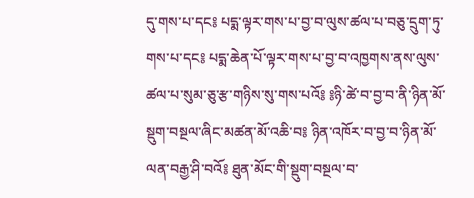དུ་གས་པ་དང༔ པདྨ་ལྟར་གས་པ་བྱ་བ་ལུས་ཚལ་པ་བཅུ་དྲུག་ཏུ་གས་པ་དང༔ པདྨ་ཆེན་པོ་ལྟར་གས་པ་བྱ་བ་འཁྱགས་ནས་ལུས་ཚལ་པ་སུམ་ཅུ་རྩ་གཉིས་སུ་གས་པའོ༔ ༔ཉི་ཚེ་བ་བྱ་བ་ནི་ཉིན་མོ་སྡུག་བསྔལ་ཞིང་མཚན་མོ་འཆི་བ༔ ཉིན་འཁོར་བ་བྱ་བ་ཉིན་མོ་ལན་བརྒྱ་ཤི་བའོ༔ ཐུན་མོང་གི་སྡུག་བསྔལ་བ་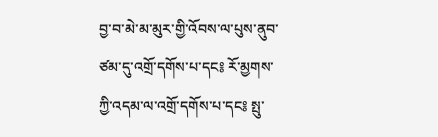བྱ་བ་མེ་མ་མུར་གྱི་འོབས་ལ་པུས་ནུབ་ཙམ་དུ་འགྲོ་དགོས་པ་དང༔ རོ་མྱགས་ཀྱི་འདམ་ལ་འགྲོ་དགོས་པ་དང༔ སྤུ་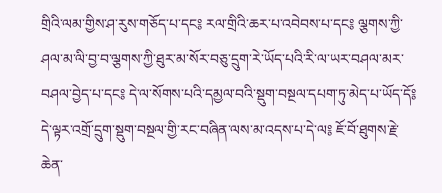གྲིའི་ལམ་གྱིས་ཤ་རུས་གཅོད་པ་དང༔ རལ་གྲིའི་ཆར་པ་འབེབས་པ་དང༔ ལྕགས་ཀྱི་ཤལ་མ་ལི་བྱ་བ་ལྕགས་ཀྱི་ཐུར་མ་སོར་བཅུ་དྲུག་རེ་ཡོད་པའི་རི་ལ་ཡར་བཤལ་མར་བཤལ་བྱེད་པ་དང༔ དེ་ལ་སོགས་པའི་དམྱལ་བའི་སྡུག་བསྔལ་དཔག་ཏུ་མེད་པ་ཡོད་དོ༔ དེ་ལྟར་འགྲོ་དྲུག་སྡུག་བསྔལ་གྱི་རང་བཞིན་ལས་མ་འདས་པ་དེ་ལ༔ ཇོ་བོ་ཐུགས་རྗེ་ཆེན་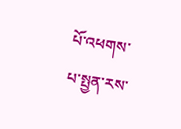པོ་འཕགས་པ་སྤྱན་རས་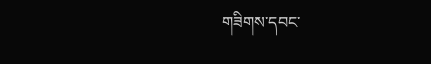གཟིགས་དབང་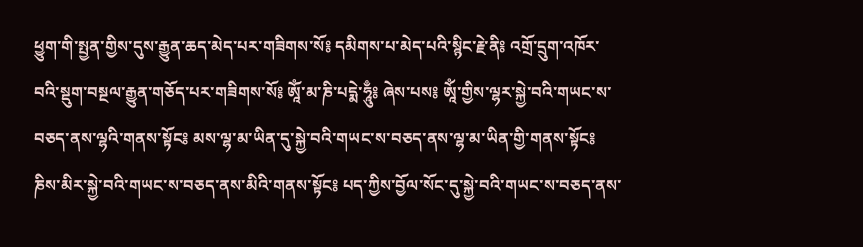ཕྱུག་གི་སྤྱན་གྱིས་དུས་རྒྱུན་ཆད་མེད་པར་གཟིགས་སོ༔ དམིགས་པ་མེད་པའི་སྙིང་རྗེ་ནི༔ འགྲོ་དྲུག་འཁོར་བའི་སྡུག་བསྔལ་རྒྱུན་གཅོད་པར་གཟིགས་སོ༔ ཨཱོཾ་མ་ཎི་པདྨེ་ཧཱུྃ༔ ཞེས་པས༔ ཨཱོཾ་གྱིས་ལྷར་སྐྱེ་བའི་གཡང་ས་བཅད་ནས་ལྷའི་གནས་སྟོང༔ མས་ལྷ་མ་ཡིན་དུ་སྐྱེ་བའི་གཡང་ས་བཅད་ནས་ལྷ་མ་ཡིན་གྱི་གནས་སྟོང༔ ཎིས་མིར་སྐྱེ་བའི་གཡང་ས་བཅད་ནས་མིའི་གནས་སྟོང༔ པད་ཀྱིས་བྱོལ་སོང་དུ་སྐྱེ་བའི་གཡང་ས་བཅད་ནས་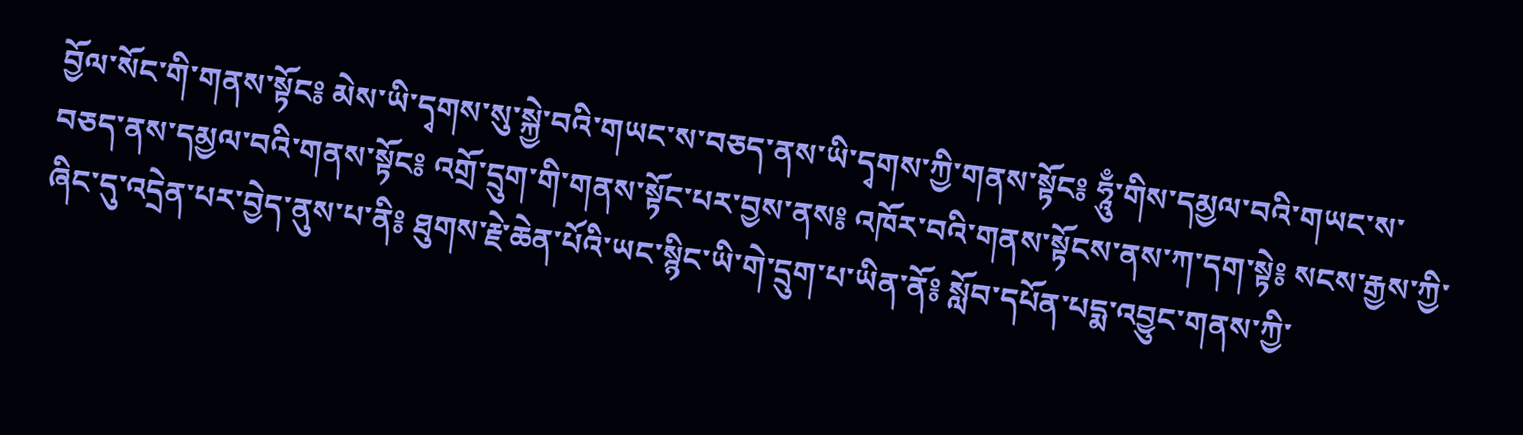བྱོལ་སོང་གི་གནས་སྟོང༔ མེས་ཡི་དྭགས་སུ་སྐྱེ་བའི་གཡང་ས་བཅད་ནས་ཡི་དྭགས་ཀྱི་གནས་སྟོང༔ ཧཱུྃ་གིས་དམྱལ་བའི་གཡང་ས་བཅད་ནས་དམྱལ་བའི་གནས་སྟོང༔ འགྲོ་དྲུག་གི་གནས་སྟོང་པར་བྱས་ནས༔ འཁོར་བའི་གནས་སྟོངས་ནས་ཀ་དག་སྟེ༔ སངས་རྒྱས་ཀྱི་ཞིང་དུ་འདྲེན་པར་བྱེད་ནུས་པ་ནི༔ ཐུགས་རྗེ་ཆེན་པོའི་ཡང་སྙིང་ཡི་གེ་དྲུག་པ་ཡིན་ནོ༔ སློབ་དཔོན་པདྨ་འབྱུང་གནས་ཀྱི་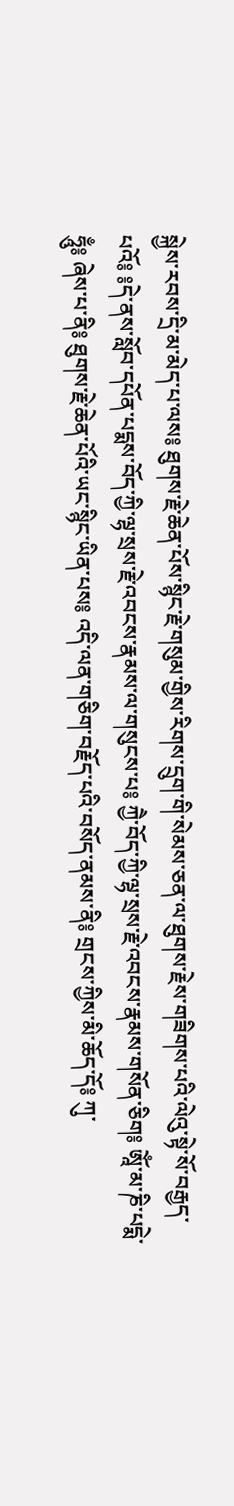སྐྱེས་རབས་དྲི་མ་མེད་པ་ལས༔ ཐུགས་རྗེ་ཆེན་པོས་སྙིང་རྗེ་གསུམ་གྱིས་རིགས་དྲུག་གི་སེམས་ཅན་ལ་ཐུགས་རྗེས་གཟིགས་པའི་ལེའུ་སྟེ་སོ་བརྒྱད་པའོ༔ ༔དེ་ནས་སློབ་དཔོན་པདྨས་བོད་ཀྱི་ལྷ་སྲས་རྗེ་འབངས་རྣམས་ལ་གསུངས་པ༔ ཀྱཻ་བོད་ཀྱི་ལྷ་སྲས་རྗེ་འབངས་རྣམས་གསོན་ཅིག༔ ཨཱོཾ་མ་ཎི་པདྨེ་ཧཱུྃ༔ ཞེས་པ་ནི༔ ཐུགས་རྗེ་ཆེན་པོའི་ཡང་སྙིང་ཡིན་པས༔ འདི་ལན་གཅིག་བརྗོད་པའི་བསོད་ནམས་ནི༔ གྲངས་ཀྱིས་མི་ཆོད་དོ༔ ཀུ་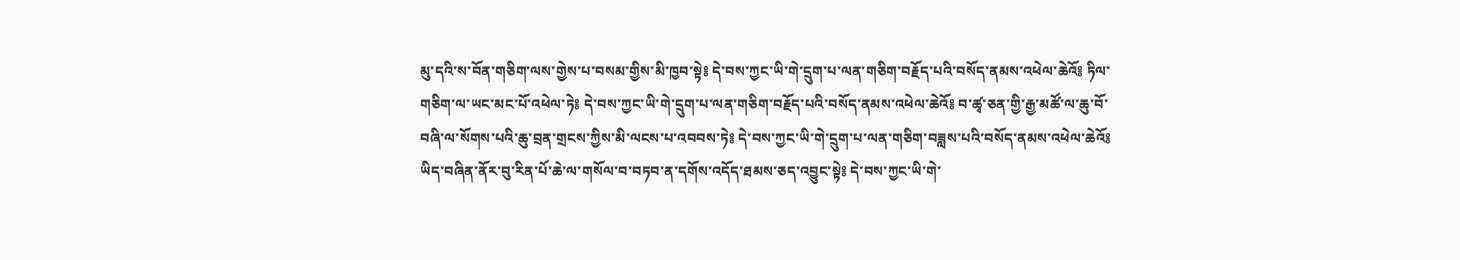མུ་དའི་ས་བོན་གཅིག་ལས་གྱེས་པ་བསམ་གྱིས་མི་ཁྱབ་སྟེ༔ དེ་བས་ཀྱང་ཡི་གེ་དྲུག་པ་ལན་གཅིག་བརྗོད་པའི་བསོད་ནམས་འཕེལ་ཆེའོ༔ ཏིལ་གཅིག་ལ་ཡང་མང་པོ་འཕེལ་ཏེ༔ དེ་བས་ཀྱང་ཡི་གེ་དྲུག་པ་ལན་གཅིག་བརྗོད་པའི་བསོད་ནམས་འཕེལ་ཆེའོ༔ བ་ཚྭ་ཅན་གྱི་རྒྱ་མཚོ་ལ་ཆུ་བོ་བཞི་ལ་སོགས་པའི་ཆུ་བྲན་གྲངས་ཀྱིས་མི་ལངས་པ་འབབས་ཏེ༔ དེ་བས་ཀྱང་ཡི་གེ་དྲུག་པ་ལན་གཅིག་བཟླས་པའི་བསོད་ནམས་འཕེལ་ཆེའོ༔ ཡིད་བཞིན་ནོར་བུ་རིན་པོ་ཆེ་ལ་གསོལ་བ་བཏབ་ན་དགོས་འདོད་ཐམས་ཅད་འབྱུང་སྟེ༔ དེ་བས་ཀྱང་ཡི་གེ་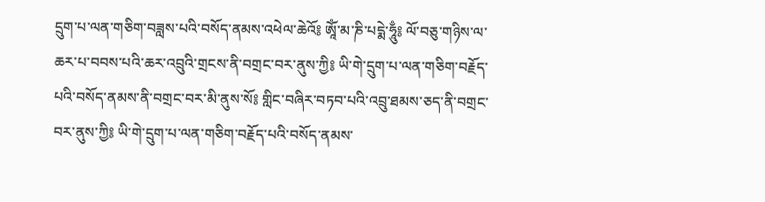དྲུག་པ་ལན་གཅིག་བཟླས་པའི་བསོད་ནམས་འཕེལ་ཆེའོ༔ ཨཱོཾ་མ་ཎི་པདྨེ་ཧཱུྃ༔ ལོ་བཅུ་གཉིས་ལ་ཆར་པ་བབས་པའི་ཆར་འབྲུའི་གྲངས་ནི་བགྲང་བར་ནུས་ཀྱི༔ ཡི་གེ་དྲུག་པ་ལན་གཅིག་བརྗོད་པའི་བསོད་ནམས་ནི་བགྲང་བར་མི་ནུས་སོ༔ གླིང་བཞིར་བཏབ་པའི་འབྲུ་ཐམས་ཅད་ནི་བགྲང་བར་ནུས་ཀྱི༔ ཡི་གེ་དྲུག་པ་ལན་གཅིག་བརྗོད་པའི་བསོད་ནམས་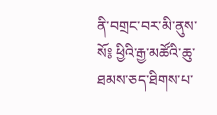ནི་བགྲང་བར་མི་ནུས་སོ༔ ཕྱིའི་རྒྱ་མཚོའི་ཆུ་ཐམས་ཅད་ཐིགས་པ་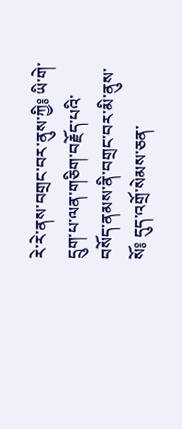རེ་རེ་ནས་བགྲང་བར་ནུས་ཀྱི༔ ཡི་གེ་དྲུག་པ་ལན་གཅིག་བརྗོད་པའི་བསོད་ནམས་ནི་བགྲང་བར་མི་ནུས་སོ༔ དུད་འགྲོ་སེམས་ཅན་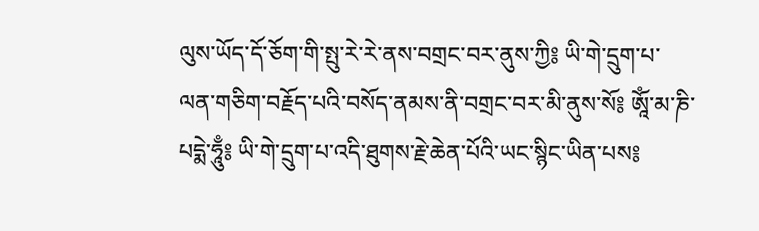ལུས་ཡོད་དོ་ཅོག་གི་སྤུ་རེ་རེ་ནས་བགྲང་བར་ནུས་ཀྱི༔ ཡི་གེ་དྲུག་པ་ལན་གཅིག་བརྗོད་པའི་བསོད་ནམས་ནི་བགྲང་བར་མི་ནུས་སོ༔ ཨཱོཾ་མ་ཎི་པདྨེ་ཧཱུྃ༔ ཡི་གེ་དྲུག་པ་འདི་ཐུགས་རྗེ་ཆེན་པོའི་ཡང་སྙིང་ཡིན་པས༔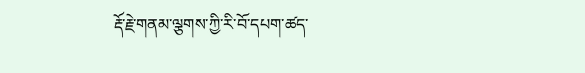རྡོ་རྗེ་གནམ་ལྕགས་ཀྱི་རི་བོ་དཔག་ཚད་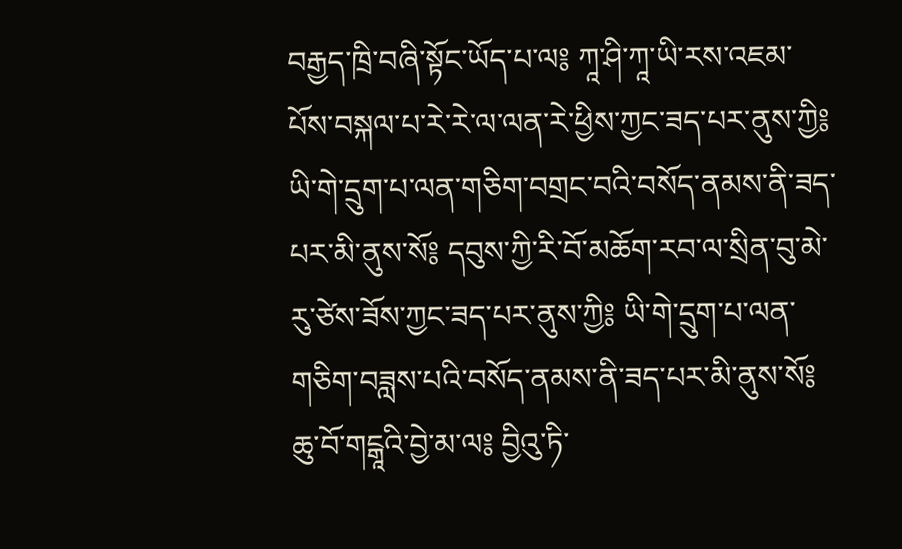བརྒྱད་ཁྲི་བཞི་སྟོང་ཡོད་པ་ལ༔ ཀཱ་ཤི་ཀཱ་ཡི་རས་འཇམ་པོས་བསྐལ་པ་རེ་རེ་ལ་ལན་རེ་ཕྱིས་ཀྱང་ཟད་པར་ནུས་ཀྱི༔ ཡི་གེ་དྲུག་པ་ལན་གཅིག་བགྲང་བའི་བསོད་ནམས་ནི་ཟད་པར་མི་ནུས་སོ༔ དབུས་ཀྱི་རི་བོ་མཆོག་རབ་ལ་སྲིན་བུ་མེ་རུ་ཙེས་ཟོས་ཀྱང་ཟད་པར་ནུས་ཀྱི༔ ཡི་གེ་དྲུག་པ་ལན་གཅིག་བཟླས་པའི་བསོད་ནམས་ནི་ཟད་པར་མི་ནུས་སོ༔ ཆུ་བོ་གངྒཱའི་བྱེ་མ་ལ༔ བྱིའུ་ཏི་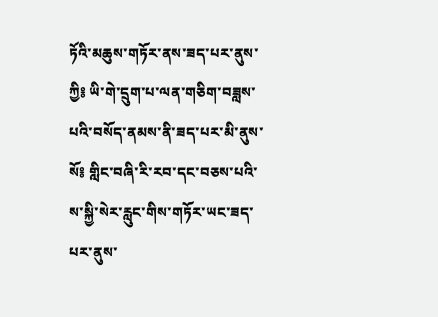ཏོའི་མཆུས་གཏོར་ནས་ཟད་པར་ནུས་ཀྱི༔ ཡི་གེ་དྲུག་པ་ལན་གཅིག་བཟླས་པའི་བསོད་ནམས་ནི་ཟད་པར་མི་ནུས་སོ༔ གླིང་བཞི་རི་རབ་དང་བཅས་པའི་ས་སྐྱི་སེར་རླུང་གིས་གཏོར་ཡང་ཟད་པར་ནུས་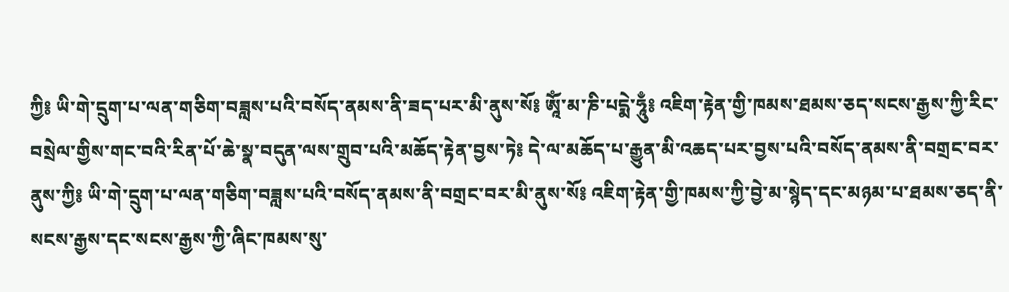ཀྱི༔ ཡི་གེ་དྲུག་པ་ལན་གཅིག་བཟླས་པའི་བསོད་ནམས་ནི་ཟད་པར་མི་ནུས་སོ༔ ཨཱོཾ་མ་ཎི་པདྨེ་ཧཱུྃ༔ འཇིག་རྟེན་གྱི་ཁམས་ཐམས་ཅད་སངས་རྒྱས་ཀྱི་རིང་བསྲེལ་གྱིས་གང་བའི་རིན་པོ་ཆེ་སྣ་བདུན་ལས་གྲུབ་པའི་མཆོད་རྟེན་བྱས་ཏེ༔ དེ་ལ་མཆོད་པ་རྒྱུན་མི་འཆད་པར་བྱས་པའི་བསོད་ནམས་ནི་བགྲང་བར་ནུས་ཀྱི༔ ཡི་གེ་དྲུག་པ་ལན་གཅིག་བཟླས་པའི་བསོད་ནམས་ནི་བགྲང་བར་མི་ནུས་སོ༔ འཇིག་རྟེན་གྱི་ཁམས་ཀྱི་བྱེ་མ་སྙེད་དང་མཉམ་པ་ཐམས་ཅད་ནི་སངས་རྒྱས་དང་སངས་རྒྱས་ཀྱི་ཞིང་ཁམས་སུ་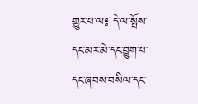གྱུར་པ་ལ༔ དེ་ལ་སྤོས་དང་མར་མེ་དང་བྱུག་པ་དང་ཞབས་བསིལ་དང་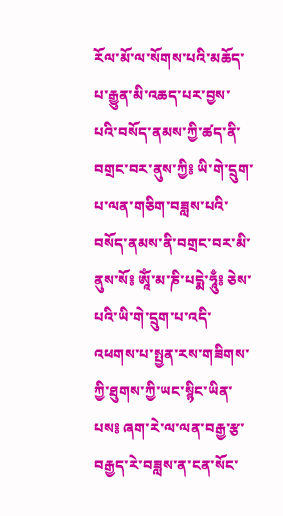རོལ་མོ་ལ་སོགས་པའི་མཆོད་པ་རྒྱུན་མི་འཆད་པར་བྱས་པའི་བསོད་ནམས་ཀྱི་ཚད་ནི་བགྲང་བར་ནུས་ཀྱི༔ ཡི་གེ་དྲུག་པ་ལན་གཅིག་བཟླས་པའི་བསོད་ནམས་ནི་བགྲང་བར་མི་ནུས་སོ༔ ཨཱོཾ་མ་ཎི་པདྨེ་ཧཱུྃ༔ ཅེས་པའི་ཡི་གེ་དྲུག་པ་འདི་འཕགས་པ་སྤྱན་རས་གཟིགས་ཀྱི་ཐུགས་ཀྱི་ཡང་སྙིང་ཡིན་པས༔ ཞག་རེ་ལ་ལན་བརྒྱ་རྩ་བརྒྱད་རེ་བཟླས་ན་ངན་སོང་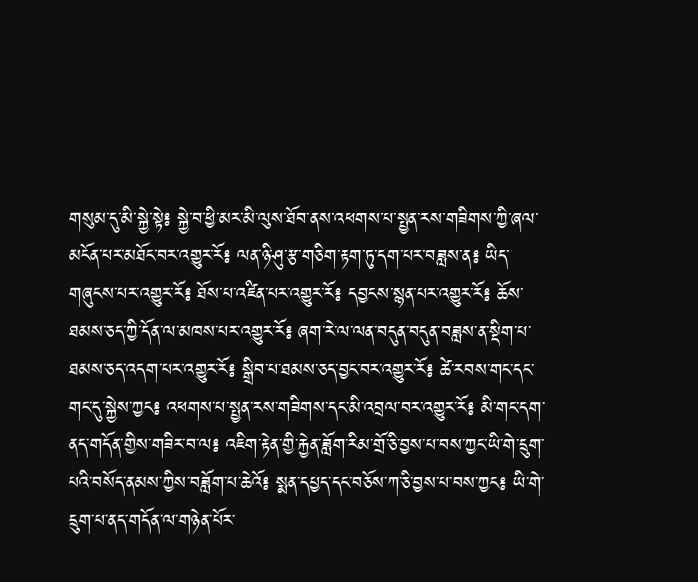གསུམ་དུ་མི་སྐྱེ་སྟེ༔ སྐྱེ་བ་ཕྱི་མར་མི་ལུས་ཐོབ་ནས་འཕགས་པ་སྤྱན་རས་གཟིགས་ཀྱི་ཞལ་མངོན་པར་མཐོང་བར་འགྱུར་རོ༔ ལན་ཉི་ཤུ་རྩ་གཅིག་རྟག་ཏུ་དག་པར་བཟླས་ན༔ ཡིད་གཞུངས་པར་འགྱུར་རོ༔ ཐོས་པ་འཛིན་པར་འགྱུར་རོ༔ དབྱངས་སྙན་པར་འགྱུར་རོ༔ ཆོས་ཐམས་ཅད་ཀྱི་དོན་ལ་མཁས་པར་འགྱུར་རོ༔ ཞག་རེ་ལ་ལན་བདུན་བདུན་བཟླས་ན་སྡིག་པ་ཐམས་ཅད་འདག་པར་འགྱུར་རོ༔ སྒྲིབ་པ་ཐམས་ཅད་བྱང་བར་འགྱུར་རོ༔ ཚེ་རབས་གང་དང་གང་དུ་སྐྱེས་ཀྱང༔ འཕགས་པ་སྤྱན་རས་གཟིགས་དང་མི་འབྲལ་བར་འགྱུར་རོ༔ མི་གང་དག་ནད་གདོན་གྱིས་གཟིར་བ་ལ༔ འཇིག་རྟེན་གྱི་རྐྱེན་ཟློག་རིམ་གྲོ་ཅི་བྱས་པ་བས་ཀྱང་ཡི་གེ་དྲུག་པའི་བསོད་ནམས་ཀྱིས་བཟློག་པ་ཆེའོ༔ སྨན་དཔྱད་དང་བཅོས་ཀ་ཅི་བྱས་པ་བས་ཀྱང༔ ཡི་གེ་དྲུག་པ་ནད་གདོན་ལ་གཉེན་པོར་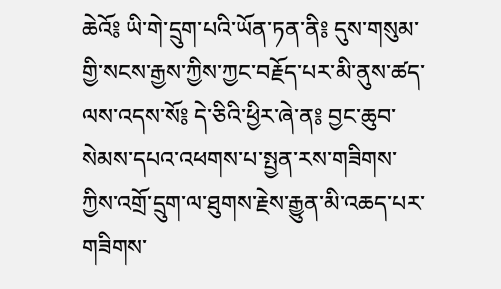ཆེའོ༔ ཡི་གེ་དྲུག་པའི་ཡོན་ཏན་ནི༔ དུས་གསུམ་གྱི་སངས་རྒྱས་ཀྱིས་ཀྱང་བརྗོད་པར་མི་ནུས་ཚད་ལས་འདས་སོ༔ དེ་ཅིའི་ཕྱིར་ཞེ་ན༔ བྱང་ཆུབ་སེམས་དཔའ་འཕགས་པ་སྤྱན་རས་གཟིགས་ཀྱིས་འགྲོ་དྲུག་ལ་ཐུགས་རྗེས་རྒྱུན་མི་འཆད་པར་གཟིགས་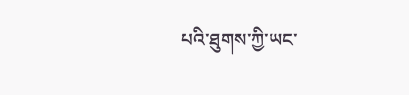པའི་ཐུགས་ཀྱི་ཡང་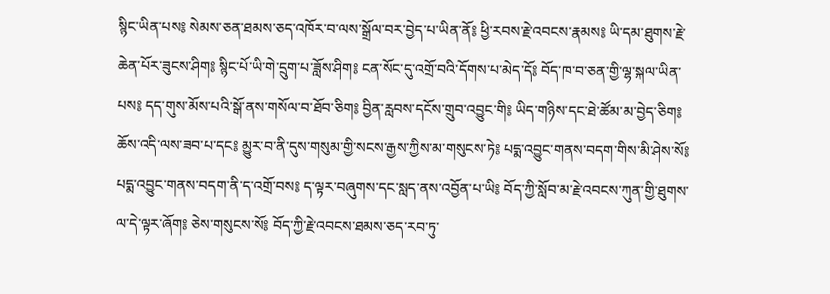སྙིང་ཡིན་པས༔ སེམས་ཅན་ཐམས་ཅད་འཁོར་བ་ལས་སྒྲོལ་བར་བྱེད་པ་ཡིན་ནོ༔ ཕྱི་རབས་རྗེ་འབངས་རྣམས༔ ཡི་དམ་ཐུགས་རྗེ་ཆེན་པོར་ཟུངས་ཤིག༔ སྙིང་པོ་ཡི་གེ་དྲུག་པ་ཟློས་ཤིག༔ ངན་སོང་དུ་འགྲོ་བའི་དོགས་པ་མེད་དོ༔ བོད་ཁ་བ་ཅན་གྱི་ལྷ་སྐལ་ཡིན་པས༔ དད་གུས་མོས་པའི་སྒོ་ནས་གསོལ་བ་ཐོབ་ཅིག༔ བྱིན་རླབས་དངོས་གྲུབ་འབྱུང་གི༔ ཡིད་གཉིས་དང་ཐེ་ཚོམ་མ་བྱེད་ཅིག༔ ཆོས་འདི་ལས་ཟབ་པ་དང༔ མྱུར་བ་ནི་དུས་གསུམ་གྱི་སངས་རྒྱས་ཀྱིས་མ་གསུངས་ཏེ༔ པདྨ་འབྱུང་གནས་བདག་གིས་མི་ཤེས་སོ༔ པདྨ་འབྱུང་གནས་བདག་ནི་ད་འགྲོ་བས༔ ད་ལྟར་བཞུགས་དང་སླད་ནས་འབྱོན་པ་ཡི༔ བོད་ཀྱི་སློབ་མ་རྗེ་འབངས་ཀུན་གྱི་ཐུགས་ལ་དེ་ལྟར་ཞོག༔ ཅེས་གསུངས་སོ༔ བོད་ཀྱི་རྗེ་འབངས་ཐམས་ཅད་རབ་ཏུ་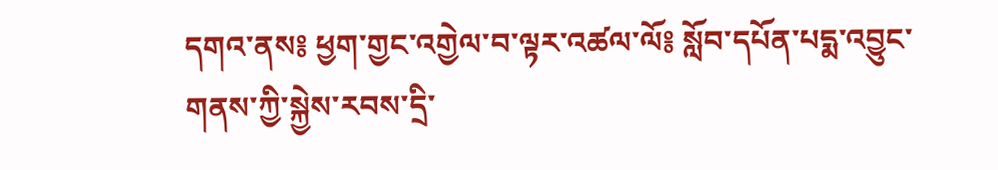དགའ་ནས༔ ཕྱག་གྱང་འགྱེལ་བ་ལྟར་འཚལ་ལོ༔ སློབ་དཔོན་པདྨ་འབྱུང་གནས་ཀྱི་སྐྱེས་རབས་དྲི་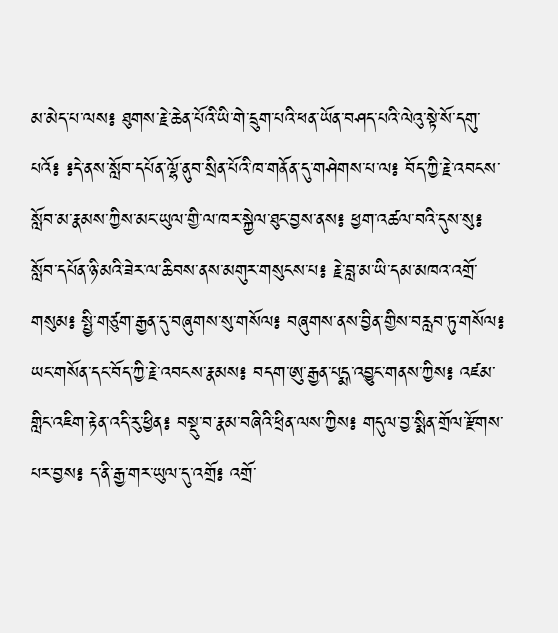མ་མེད་པ་ལས༔ ཐུགས་རྗེ་ཆེན་པོའི་ཡི་གེ་དྲུག་པའི་ཕན་ཡོན་བཤད་པའི་ལེའུ་སྟེ་སོ་དགུ་པའོ༔ ༔དེ་ནས་སློབ་དཔོན་ལྷོ་ནུབ་སྲིན་པོའི་ཁ་གནོན་དུ་གཤེགས་པ་ལ༔ བོད་ཀྱི་རྗེ་འབངས་སློབ་མ་རྣམས་ཀྱིས་མང་ཡུལ་གྱི་ལ་ཁར་སྐྱེལ་ཐུང་བྱས་ནས༔ ཕྱག་འཚལ་བའི་དུས་སུ༔ སློབ་དཔོན་ཉི་མའི་ཟེར་ལ་ཆིབས་ནས་མགུར་གསུངས་པ༔ རྗེ་བླ་མ་ཡི་དམ་མཁའ་འགྲོ་གསུམ༔ སྤྱི་གཙུག་རྒྱན་དུ་བཞུགས་སུ་གསོལ༔ བཞུགས་ནས་བྱིན་གྱིས་བརླབ་ཏུ་གསོལ༔ ཡང་གསོན་དང་བོད་ཀྱི་རྗེ་འབངས་རྣམས༔ བདག་ཨུ་རྒྱན་པདྨ་འབྱུང་གནས་ཀྱིས༔ འཛམ་གླིང་འཇིག་རྟེན་འདི་རུ་ཕྱིན༔ བསྡུ་བ་རྣམ་བཞིའི་ཕྲིན་ལས་ཀྱིས༔ གདུལ་བྱ་སྨིན་གྲོལ་རྫོགས་པར་བྱས༔ ད་ནི་རྒྱ་གར་ཡུལ་དུ་འགྲོ༔ འགྲོ་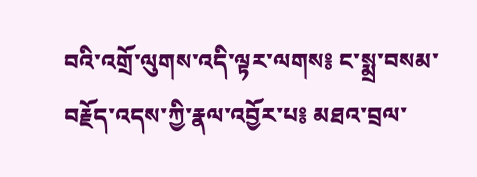བའི་འགྲོ་ལུགས་འདི་ལྟར་ལགས༔ ང་སྨྲ་བསམ་བརྗོད་འདས་ཀྱི་རྣལ་འབྱོར་པ༔ མཐའ་བྲལ་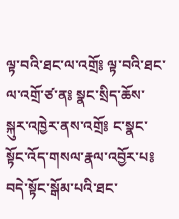ལྟ་བའི་ཐང་ལ་འགྲོ༔ ལྟ་བའི་ཐང་ལ་འགྲོ་ཙ་ན༔ སྣང་སྲིད་ཆོས་སྐུར་འཁྱེར་ནས་འགྲོ༔ ང་སྣང་སྟོང་འོད་གསལ་རྣལ་འབྱོར་པ༔ བདེ་སྟོང་སྒོམ་པའི་ཐང་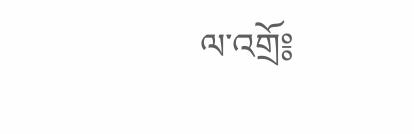ལ་འགྲོ༔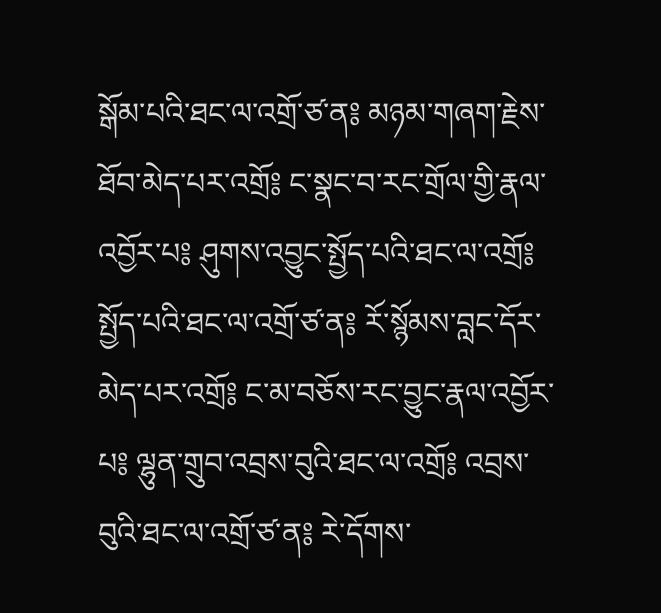སྒོམ་པའི་ཐང་ལ་འགྲོ་ཙ་ན༔ མཉམ་གཞག་རྗེས་ཐོབ་མེད་པར་འགྲོ༔ ང་སྣང་བ་རང་གྲོལ་གྱི་རྣལ་འབྱོར་པ༔ ཤུགས་འབྱུང་སྤྱོད་པའི་ཐང་ལ་འགྲོ༔ སྤྱོད་པའི་ཐང་ལ་འགྲོ་ཙ་ན༔ རོ་སྙོམས་བླང་དོར་མེད་པར་འགྲོ༔ ང་མ་བཅོས་རང་བྱུང་རྣལ་འབྱོར་པ༔ ལྷུན་གྲུབ་འབྲས་བུའི་ཐང་ལ་འགྲོ༔ འབྲས་བུའི་ཐང་ལ་འགྲོ་ཙ་ན༔ རེ་དོགས་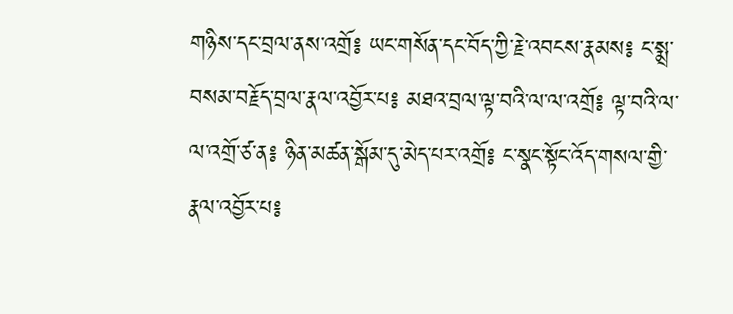གཉིས་དང་བྲལ་ནས་འགྲོ༔ ཡང་གསོན་དང་བོད་ཀྱི་རྗེ་འབངས་རྣམས༔ ང་སྨྲ་བསམ་བརྗོད་བྲལ་རྣལ་འབྱོར་པ༔ མཐའ་བྲལ་ལྟ་བའི་ལ་ལ་འགྲོ༔ ལྟ་བའི་ལ་ལ་འགྲོ་ཙ་ན༔ ཉིན་མཚན་སྒོམ་དུ་མེད་པར་འགྲོ༔ ང་སྣང་སྟོང་འོད་གསལ་གྱི་རྣལ་འབྱོར་པ༔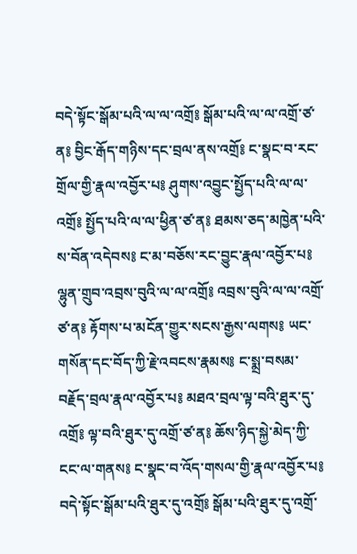བདེ་སྟོང་སྒོམ་པའི་ལ་ལ་འགྲོ༔ སྒོམ་པའི་ལ་ལ་འགྲོ་ཙ་ན༔ བྱིང་རྒོད་གཉིས་དང་བྲལ་ནས་འགྲོ༔ ང་སྣང་བ་རང་གྲོལ་གྱི་རྣལ་འབྱོར་པ༔ ཤུགས་འབྱུང་སྤྱོད་པའི་ལ་ལ་འགྲོ༔ སྤྱོད་པའི་ལ་ལ་ཕྱིན་ཙ་ན༔ ཐམས་ཅད་མཁྱེན་པའི་ས་བོན་འདེབས༔ ང་མ་བཅོས་རང་བྱུང་རྣལ་འབྱོར་པ༔ ལྷུན་གྲུབ་འབྲས་བུའི་ལ་ལ་འགྲོ༔ འབྲས་བུའི་ལ་ལ་འགྲོ་ཙ་ན༔ རྟོགས་པ་མངོན་གྱུར་སངས་རྒྱས་ལགས༔ ཡང་གསོན་དང་བོད་ཀྱི་རྗེ་འབངས་རྣམས༔ ང་སྨྲ་བསམ་བརྗོད་བྲལ་རྣལ་འབྱོར་པ༔ མཐའ་བྲལ་ལྟ་བའི་ཐུར་དུ་འགྲོ༔ ལྟ་བའི་ཐུར་དུ་འགྲོ་ཙ་ན༔ ཆོས་ཉིད་སྐྱེ་མེད་ཀྱི་ངང་ལ་གནས༔ ང་སྣང་བ་འོད་གསལ་གྱི་རྣལ་འབྱོར་པ༔ བདེ་སྟོང་སྒོམ་པའི་ཐུར་དུ་འགྲོ༔ སྒོམ་པའི་ཐུར་དུ་འགྲོ་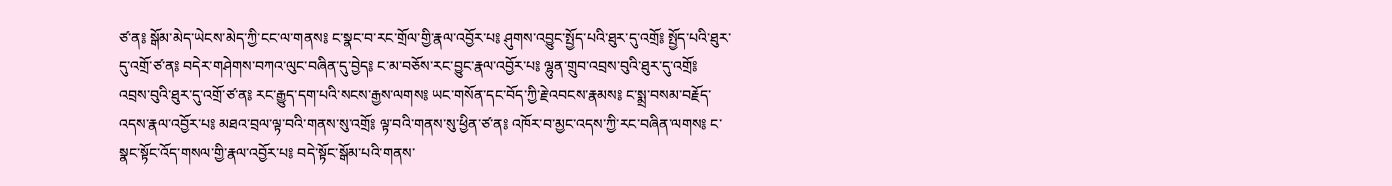ཙ་ན༔ སྒོམ་མེད་ཡེངས་མེད་ཀྱི་ངང་ལ་གནས༔ ང་སྣང་བ་རང་གྲོལ་གྱི་རྣལ་འབྱོར་པ༔ ཤུགས་འབྱུང་སྤྱོད་པའི་ཐུར་དུ་འགྲོ༔ སྤྱོད་པའི་ཐུར་དུ་འགྲོ་ཙ་ན༔ བདེར་གཤེགས་བཀའ་ལུང་བཞིན་དུ་བྱེད༔ ང་མ་བཅོས་རང་བྱུང་རྣལ་འབྱོར་པ༔ ལྷུན་གྲུབ་འབྲས་བུའི་ཐུར་དུ་འགྲོ༔ འབྲས་བུའི་ཐུར་དུ་འགྲོ་ཙ་ན༔ རང་རྒྱུད་དག་པའི་སངས་རྒྱས་ལགས༔ ཡང་གསོན་དང་བོད་ཀྱི་རྗེ་འབངས་རྣམས༔ ང་སྨྲ་བསམ་བརྗོད་འདས་རྣལ་འབྱོར་པ༔ མཐའ་བྲལ་ལྟ་བའི་གནས་སུ་འགྲོ༔ ལྟ་བའི་གནས་སུ་ཕྱིན་ཙ་ན༔ འཁོར་བ་མྱང་འདས་ཀྱི་རང་བཞིན་ལགས༔ ང་སྣང་སྟོང་འོད་གསལ་གྱི་རྣལ་འབྱོར་པ༔ བདེ་སྟོང་སྒོམ་པའི་གནས་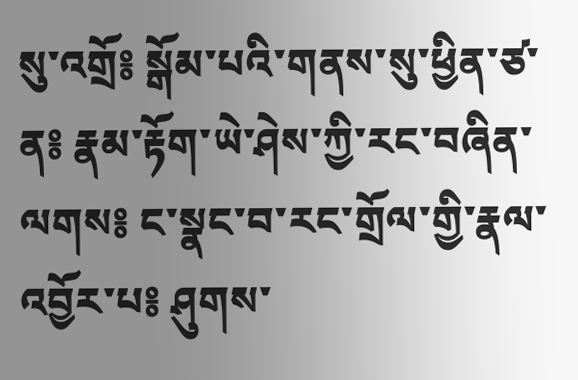སུ་འགྲོ༔ སྒོམ་པའི་གནས་སུ་ཕྱིན་ཙ་ན༔ རྣམ་རྟོག་ཡེ་ཤེས་ཀྱི་རང་བཞིན་ལགས༔ ང་སྣང་བ་རང་གྲོལ་གྱི་རྣལ་འབྱོར་པ༔ ཤུགས་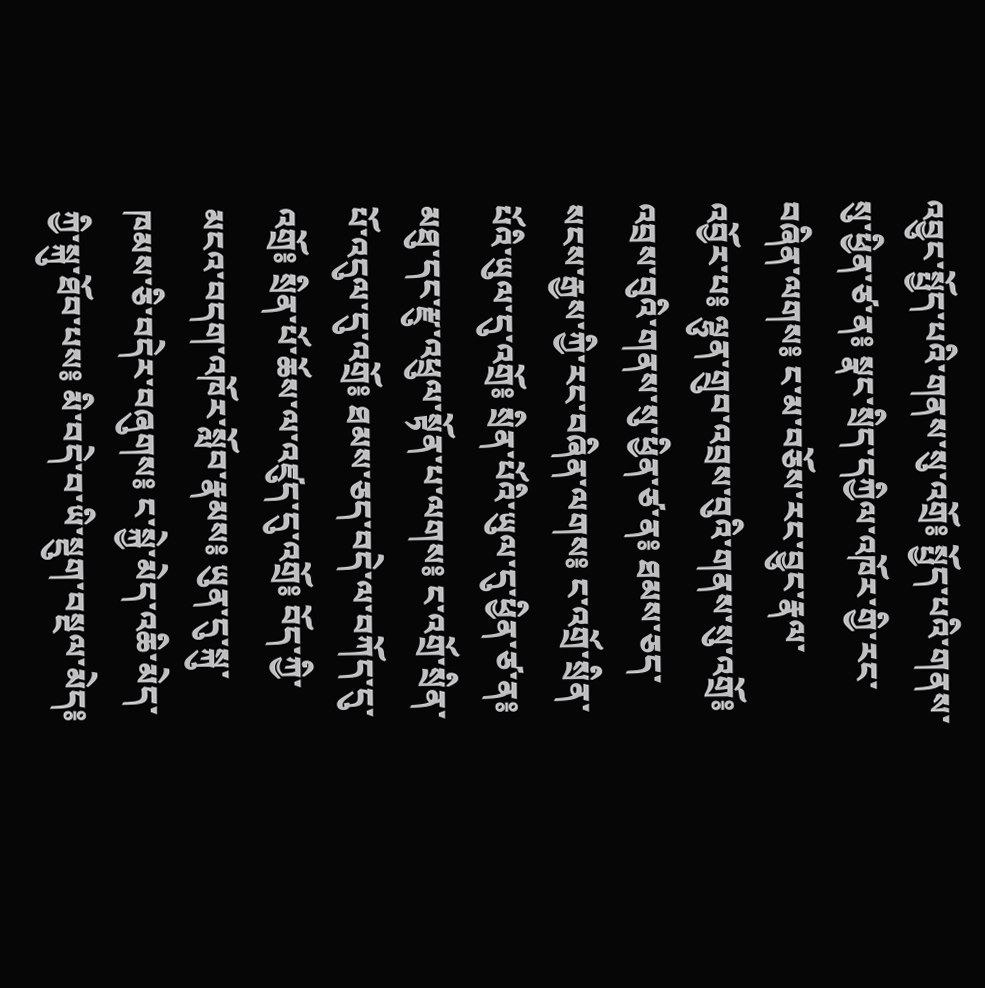འབྱུང་སྤྱོད་པའི་གནས་སུ་འགྲོ༔ སྤྱོད་པའི་གནས་སུ་ཕྱིན་ཙ་ན༔ སྣང་སྲིད་དཀྱིལ་འཁོར་གྱི་རང་བཞིན་ལགས༔ ང་མ་བཅོས་རང་བྱུང་རྣལ་འབྱོར་པ༔ ལྷུན་གྲུབ་འབྲས་བུའི་གནས་སུ་འགྲོ༔ འབྲས་བུའི་གནས་སུ་ཕྱིན་ཙ་ན༔ ཐམས་ཅད་སངས་རྒྱས་ཀྱི་རང་བཞིན་ལགས༔ ང་འགྲོ་སྲིན་པོའི་ཡུལ་དུ་འགྲོ༔ སྲིན་པོའི་ཡུལ་དུ་ཕྱིན་ཙ་ན༔ མཐུ་དང་རྫུ་འཕྲུལ་སྟོན་པ་ལགས༔ ང་འགྲོ་སྲིན་པོ་འདུལ་དུ་འགྲོ༔ ཐམས་ཅད་བདེ་ལ་བཀོད་དུ་འགྲོ༔ སྲིན་པོ་ཆོས་ལ་འཛུད་དུ་འགྲོ༔ བོད་ཀྱི་མངའ་བདག་འཁོར་སློབ་རྣམས༔ ཡུན་དུ་སྐུ་ཁམས་ཅི་བདེར་བཞུགས༔ ང་སྐྱེ་མེད་འཆི་མེད་ཀྱི་སྐུ་ཐོབ་པས༔ མི་བདེ་བ་ཡི་སྡུག་བསྔལ་མེད༔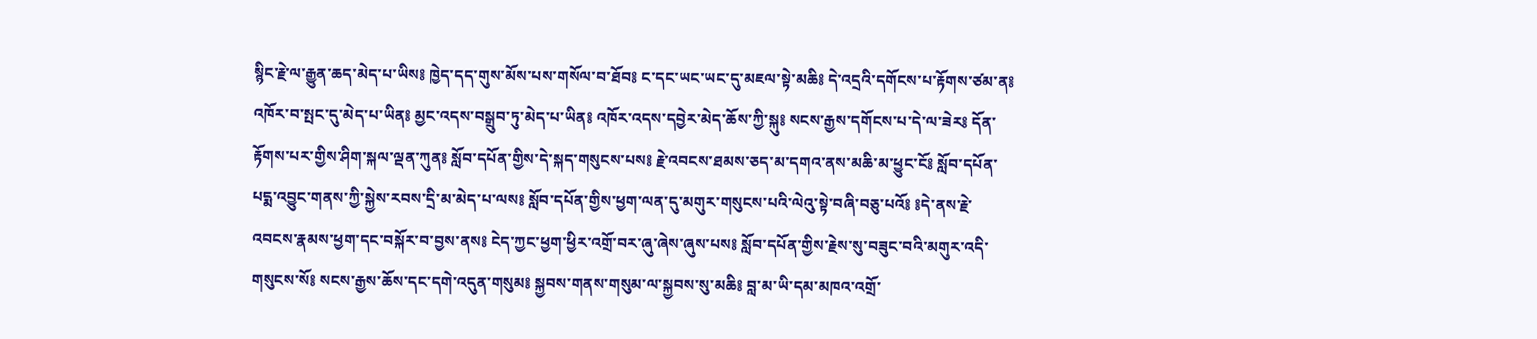སྙིང་རྗེ་ལ་རྒྱུན་ཆད་མེད་པ་ཡིས༔ ཁྱེད་དད་གུས་མོས་པས་གསོལ་བ་ཐོབ༔ ང་དང་ཡང་ཡང་དུ་མཇལ་སྟེ་མཆི༔ དེ་འདྲའི་དགོངས་པ་རྟོགས་ཙམ་ན༔ འཁོར་བ་སྤང་དུ་མེད་པ་ཡིན༔ མྱང་འདས་བསྒྲུབ་ཏུ་མེད་པ་ཡིན༔ འཁོར་འདས་དབྱེར་མེད་ཆོས་ཀྱི་སྐུ༔ སངས་རྒྱས་དགོངས་པ་དེ་ལ་ཟེར༔ དོན་རྟོགས་པར་གྱིས་ཤིག་སྐལ་ལྡན་ཀུན༔ སློབ་དཔོན་གྱིས་དེ་སྐད་གསུངས་པས༔ རྗེ་འབངས་ཐམས་ཅད་མ་དགའ་ནས་མཆི་མ་ཕྱུང་ངོ༔ སློབ་དཔོན་པདྨ་འབྱུང་གནས་ཀྱི་སྐྱེས་རབས་དྲི་མ་མེད་པ་ལས༔ སློབ་དཔོན་གྱིས་ཕྱག་ལན་དུ་མགུར་གསུངས་པའི་ལེའུ་སྟེ་བཞི་བཅུ་པའོ༔ ༔དེ་ནས་རྗེ་འབངས་རྣམས་ཕྱག་དང་བསྐོར་བ་བྱས་ནས༔ ངེད་ཀྱང་ཕྱག་ཕྱིར་འགྲོ་བར་ཞུ་ཞེས་ཞུས་པས༔ སློབ་དཔོན་གྱིས་རྗེས་སུ་བཟུང་བའི་མགུར་འདི་གསུངས་སོ༔ སངས་རྒྱས་ཆོས་དང་དགེ་འདུན་གསུམ༔ སྐྱབས་གནས་གསུམ་ལ་སྐྱབས་སུ་མཆི༔ བླ་མ་ཡི་དམ་མཁའ་འགྲོ་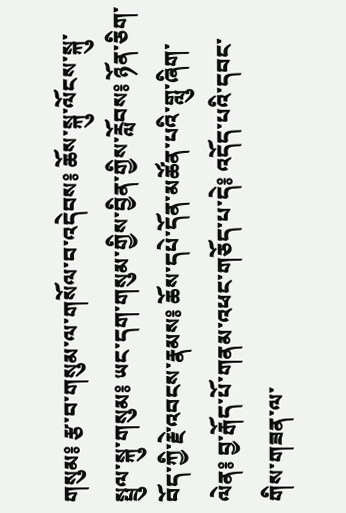གསུམ༔ རྩ་བ་གསུམ་ལ་གསོལ་བ་འདེབས༔ ཆོས་སྐུ་ལོངས་སྐུ་སྤྲུལ་སྐུ་གསུམ༔ ཡང་དག་གསུམ་གྱིས་བྱིན་གྱིས་རློབས༔ ཉོན་ཅིག་བོད་ཀྱི་རྗེ་འབངས་རྣམས༔ ཆོས་དཔེ་དོན་མཚོན་པའི་གླུ་ཞིག་ལེན༔ བྱ་རྒོད་པོ་གནམ་འཕང་གཅོད་པ་དེ༔ འདོད་པའི་དབང་གིས་གཟན་ལ་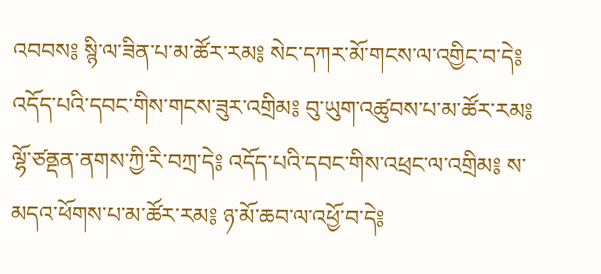འབབས༔ སྙི་ལ་ཟིན་པ་མ་ཚོར་རམ༔ སེང་དཀར་མོ་གངས་ལ་འགྱིང་བ་དེ༔ འདོད་པའི་དབང་གིས་གངས་ཟུར་འགྲིམ༔ བུ་ཡུག་འཚུབས་པ་མ་ཚོར་རམ༔ ལྷོ་ཙནྡན་ནགས་ཀྱི་རི་བཀྲ་དེ༔ འདོད་པའི་དབང་གིས་འཕྲང་ལ་འགྲིམ༔ ས་མདའ་ཕོགས་པ་མ་ཚོར་རམ༔ ཉ་མོ་ཆབ་ལ་འཕྱོ་བ་དེ༔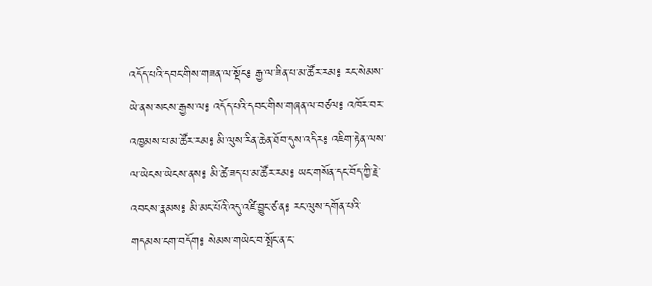འདོད་པའི་དབང་གིས་གཟན་ལ་སྡོང༔ རྒྱ་ལ་ཟིན་པ་མ་ཚོར་རམ༔ རང་སེམས་ཡེ་ནས་སངས་རྒྱས་ལ༔ འདོད་པའི་དབང་གིས་གཞན་ལ་བཙལ༔ འཁོར་བར་འཁྱམས་པ་མ་ཚོར་རམ༔ མི་ལུས་རིན་ཆེན་ཐོབ་དུས་འདིར༔ འཇིག་རྟེན་ལས་ལ་ཡེངས་ཡེངས་ནས༔ མི་ཚེ་ཟད་པ་མ་ཚོར་རམ༔ ཡང་གསོན་དང་བོད་ཀྱི་རྗེ་འབངས་རྣམས༔ མི་མང་པོའི་འདུ་འཛི་བྱུང་ཙ་ན༔ རང་ལུས་དགོན་པའི་གདམས་ངག་བདོག༔ སེམས་གཡེང་བ་སྤོང་ན་ང་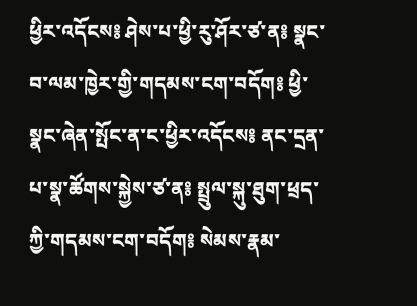ཕྱིར་འདོངས༔ ཤེས་པ་ཕྱི་རུ་ཤོར་ཙ་ན༔ སྣང་བ་ལམ་ཁྱེར་གྱི་གདམས་ངག་བདོག༔ ཕྱི་སྣང་ཞེན་སྤོང་ན་ང་ཕྱིར་འདོངས༔ ནང་དྲན་པ་སྣ་ཚོགས་སྐྱེས་ཙ་ན༔ སྤྲུལ་སྐུ་ཐུག་ཕྲད་ཀྱི་གདམས་ངག་བདོག༔ སེམས་རྣམ་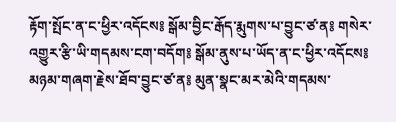རྟོག་སྤོང་ན་ང་ཕྱིར་འདོངས༔ སྒོམ་བྱིང་རྒོད་རྨུགས་པ་བྱུང་ཙ་ན༔ གསེར་འགྱུར་རྩི་ཡི་གདམས་ངག་བདོག༔ སྒོམ་ནུས་པ་ཡོད་ན་ང་ཕྱིར་འདོངས༔ མཉམ་གཞག་རྗེས་ཐོབ་བྱུང་ཙ་ན༔ མུན་སྣང་མར་མེའི་གདམས་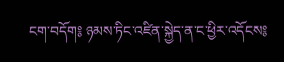ངག་བདོག༔ ཉམས་ཏིང་འཛིན་སྐྱེད་ན་ང་ཕྱིར་འདོངས༔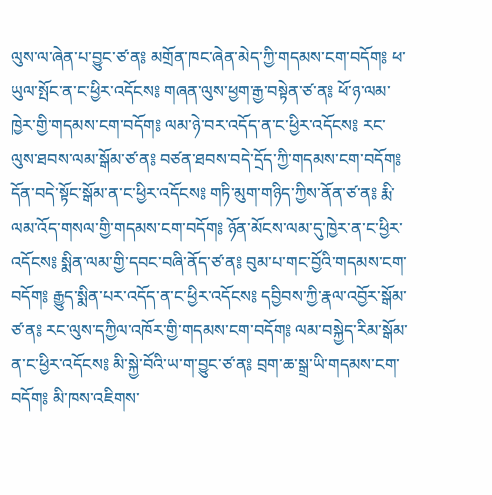ལུས་ལ་ཞེན་པ་བྱུང་ཙ་ན༔ མགྲོན་ཁང་ཞེན་མེད་ཀྱི་གདམས་ངག་བདོག༔ ཕ་ཡུལ་སྤོང་ན་ང་ཕྱིར་འདོངས༔ གཞན་ལུས་ཕྱག་རྒྱ་བསྟེན་ཙ་ན༔ ཕོ་ཉ་ལམ་ཁྱེར་གྱི་གདམས་ངག་བདོག༔ ལམ་ཉེ་བར་འདོད་ན་ང་ཕྱིར་འདོངས༔ རང་ལུས་ཐབས་ལམ་སྒོམ་ཙ་ན༔ བཙན་ཐབས་བདེ་དྲོད་ཀྱི་གདམས་ངག་བདོག༔ དོན་བདེ་སྟོང་སྒོམ་ན་ང་ཕྱིར་འདོངས༔ གཏི་མུག་གཉིད་ཀྱིས་ནོན་ཙ་ན༔ རྨི་ལམ་འོད་གསལ་གྱི་གདམས་ངག་བདོག༔ ཉོན་མོངས་ལམ་དུ་ཁྱེར་ན་ང་ཕྱིར་འདོངས༔ སྨིན་ལམ་གྱི་དབང་བཞི་ནོད་ཙ་ན༔ བུམ་པ་གང་བྱོའི་གདམས་ངག་བདོག༔ རྒྱུད་སྨིན་པར་འདོད་ན་ང་ཕྱིར་འདོངས༔ དབྱིབས་ཀྱི་རྣལ་འབྱོར་སྒོམ་ཙ་ན༔ རང་ལུས་དཀྱིལ་འཁོར་གྱི་གདམས་ངག་བདོག༔ ལམ་བསྐྱེད་རིམ་སྒོམ་ན་ང་ཕྱིར་འདོངས༔ མི་སྐྱེ་བོའི་ཡ་ག་བྱུང་ཙ་ན༔ བྲག་ཆ་སྒྲ་ཡི་གདམས་ངག་བདོག༔ མི་ཁས་འཇིགས་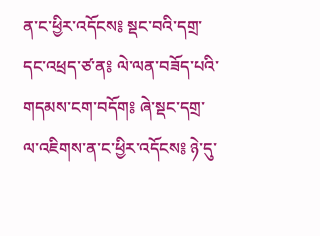ན་ང་ཕྱིར་འདོངས༔ སྡང་བའི་དགྲ་དང་འཕྲད་ཙ་ན༔ ལེ་ལན་བཟོད་པའི་གདམས་ངག་བདོག༔ ཞེ་སྡང་དགྲ་ལ་འཇིགས་ན་ང་ཕྱིར་འདོངས༔ ཉེ་དུ་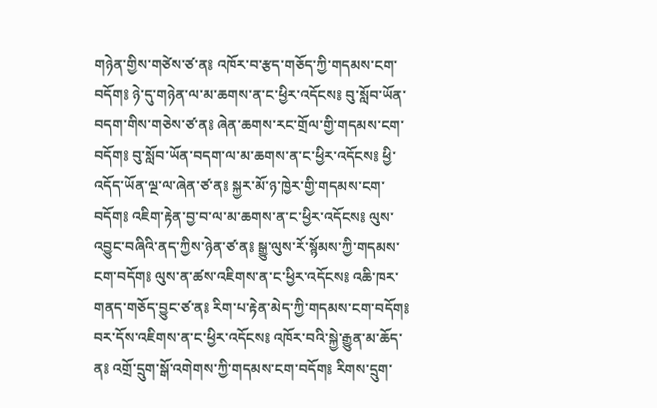གཉེན་གྱིས་གཙེས་ཙ་ན༔ འཁོར་བ་རྩད་གཅོད་ཀྱི་གདམས་ངག་བདོག༔ ཉེ་དུ་གཉེན་ལ་མ་ཆགས་ན་ང་ཕྱིར་འདོངས༔ བུ་སློབ་ཡོན་བདག་གིས་གཅེས་ཙ་ན༔ ཞེན་ཆགས་རང་གྲོལ་གྱི་གདམས་ངག་བདོག༔ བུ་སློབ་ཡོན་བདག་ལ་མ་ཆགས་ན་ང་ཕྱིར་འདོངས༔ ཕྱི་འདོད་ཡོན་ལྔ་ལ་ཞེན་ཙ་ན༔ སྐྱར་མོ་ཉ་ཁྱེར་གྱི་གདམས་ངག་བདོག༔ འཇིག་རྟེན་བྱ་བ་ལ་མ་ཆགས་ན་ང་ཕྱིར་འདོངས༔ ལུས་འབྱུང་བཞིའི་ནད་ཀྱིས་ཉེན་ཙ་ན༔ སྒྱུ་ལུས་རོ་སྙོམས་ཀྱི་གདམས་ངག་བདོག༔ ལུས་ན་ཚས་འཇིགས་ན་ང་ཕྱིར་འདོངས༔ འཆི་ཁར་གནད་གཅོད་བྱུང་ཙ་ན༔ རིག་པ་རྟེན་མེད་ཀྱི་གདམས་ངག་བདོག༔ བར་དོས་འཇིགས་ན་ང་ཕྱིར་འདོངས༔ འཁོར་བའི་སྐྱེ་རྒྱུན་མ་ཆོད་ན༔ འགྲོ་དྲུག་སྒོ་འགེགས་ཀྱི་གདམས་ངག་བདོག༔ རིགས་དྲུག་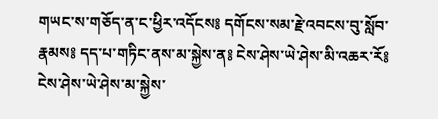གཡང་ས་གཅོད་ན་ང་ཕྱིར་འདོངས༔ དགོངས་སམ་རྗེ་འབངས་བུ་སློབ་རྣམས༔ དད་པ་གཏིང་ནས་མ་སྐྱེས་ན༔ ངེས་ཤེས་ཡེ་ཤེས་མི་འཆར་རོ༔ ངེས་ཤེས་ཡེ་ཤེས་མ་སྐྱེས་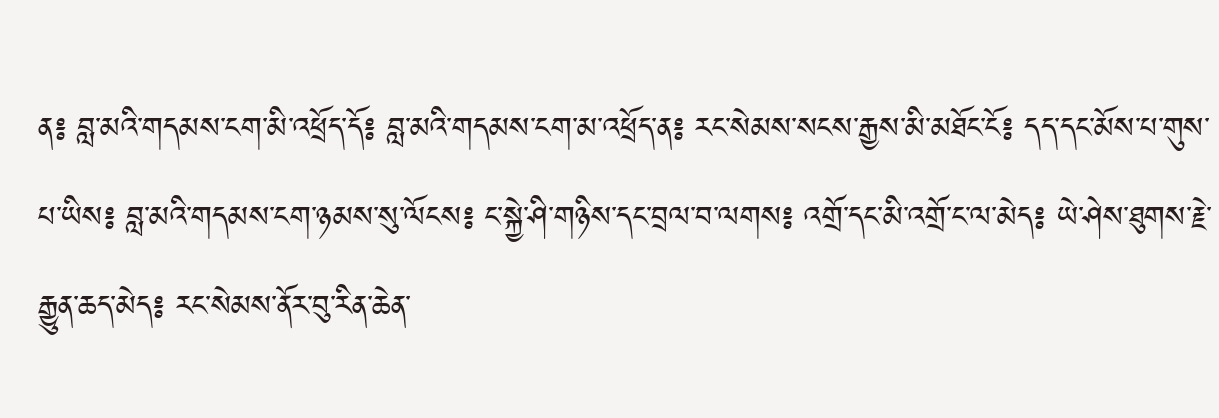ན༔ བླ་མའི་གདམས་ངག་མི་འཕྲོད་དོ༔ བླ་མའི་གདམས་ངག་མ་འཕྲོད་ན༔ རང་སེམས་སངས་རྒྱས་མི་མཐོང་ངོ༔ དད་དང་མོས་པ་གུས་པ་ཡིས༔ བླ་མའི་གདམས་ངག་ཉམས་སུ་ལོངས༔ ང་སྐྱེ་ཤི་གཉིས་དང་བྲལ་བ་ལགས༔ འགྲོ་དང་མི་འགྲོ་ང་ལ་མེད༔ ཡེ་ཤེས་ཐུགས་རྗེ་རྒྱུན་ཆད་མེད༔ རང་སེམས་ནོར་བུ་རིན་ཆེན་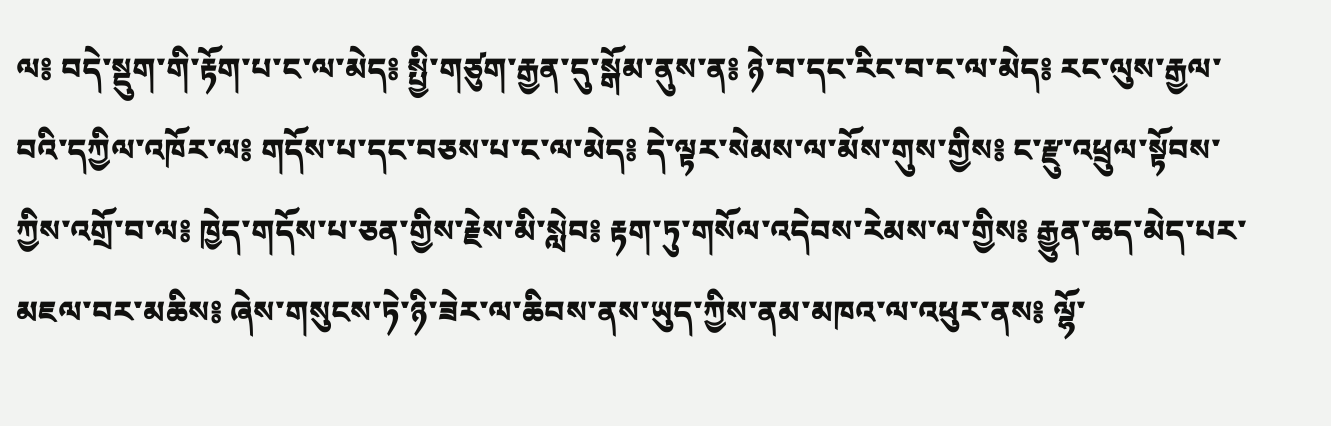ལ༔ བདེ་སྡུག་གི་རྟོག་པ་ང་ལ་མེད༔ སྤྱི་གཙུག་རྒྱན་དུ་སྒོམ་ནུས་ན༔ ཉེ་བ་དང་རིང་བ་ང་ལ་མེད༔ རང་ལུས་རྒྱལ་བའི་དཀྱིལ་འཁོར་ལ༔ གདོས་པ་དང་བཅས་པ་ང་ལ་མེད༔ དེ་ལྟར་སེམས་ལ་མོས་གུས་གྱིས༔ ང་རྫུ་འཕྲུལ་སྟོབས་ཀྱིས་འགྲོ་བ་ལ༔ ཁྱེད་གདོས་པ་ཅན་གྱིས་རྗེས་མི་སླེབ༔ རྟག་ཏུ་གསོལ་འདེབས་རེམས་ལ་གྱིས༔ རྒྱུན་ཆད་མེད་པར་མཇལ་བར་མཆིས༔ ཞེས་གསུངས་ཏེ་ཉི་ཟེར་ལ་ཆིབས་ནས་ཡུད་ཀྱིས་ནམ་མཁའ་ལ་འཕུར་ནས༔ ལྷོ་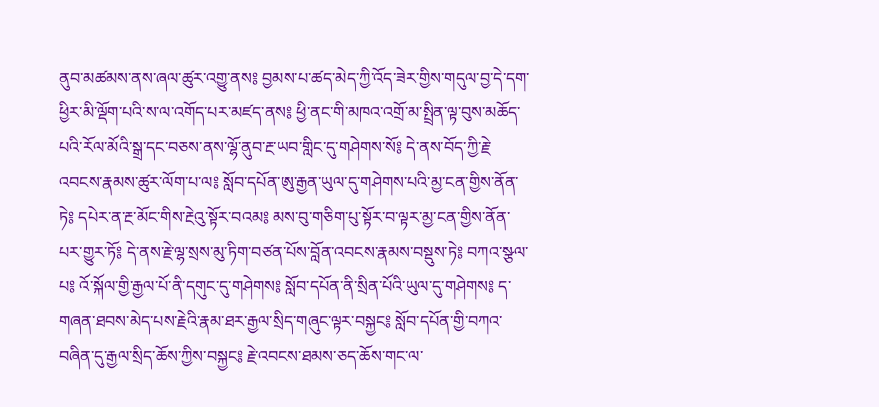ནུབ་མཚམས་ནས་ཞལ་ཚུར་འགྱུ་ནས༔ བྱམས་པ་ཚད་མེད་ཀྱི་འོད་ཟེར་གྱིས་གདུལ་བྱ་དེ་དག་ཕྱིར་མི་ལྡོག་པའི་ས་ལ་འགོད་པར་མཛད་ནས༔ ཕྱི་ནང་གི་མཁའ་འགྲོ་མ་སྤྲིན་ལྟ་བུས་མཆོད་པའི་རོལ་མོའི་སྒྲ་དང་བཅས་ནས་ལྷོ་ནུབ་རྔ་ཡབ་གླིང་དུ་གཤེགས་སོ༔ དེ་ནས་བོད་ཀྱི་རྗེ་འབངས་རྣམས་ཚུར་ལོག་པ་ལ༔ སློབ་དཔོན་ཨུ་རྒྱན་ཡུལ་དུ་གཤེགས་པའི་མྱ་ངན་གྱིས་ནོན་ཏེ༔ དཔེར་ན་རྔ་མོང་གིས་རྔེའུ་སྟོར་བའམ༔ མས་བུ་གཅིག་པུ་སྟོར་བ་ལྟར་མྱ་ངན་གྱིས་ནོན་པར་གྱུར་ཏོ༔ དེ་ནས་རྗེ་ལྷ་སྲས་མུ་ཏིག་བཙན་པོས་བློན་འབངས་རྣམས་བསྡུས་ཏེ༔ བཀའ་སྩལ་པ༔ འོ་སྐོལ་གྱི་རྒྱལ་པོ་ནི་དགུང་དུ་གཤེགས༔ སློབ་དཔོན་ནི་སྲིན་པོའི་ཡུལ་དུ་གཤེགས༔ ད་གཞན་ཐབས་མེད་པས་རྗེའི་རྣམ་ཐར་རྒྱལ་སྲིད་གཞུང་ལྟར་བསྐྱང༔ སློབ་དཔོན་གྱི་བཀའ་བཞིན་དུ་རྒྱལ་སྲིད་ཆོས་ཀྱིས་བསྐྱང༔ རྗེ་འབངས་ཐམས་ཅད་ཆོས་གང་ལ་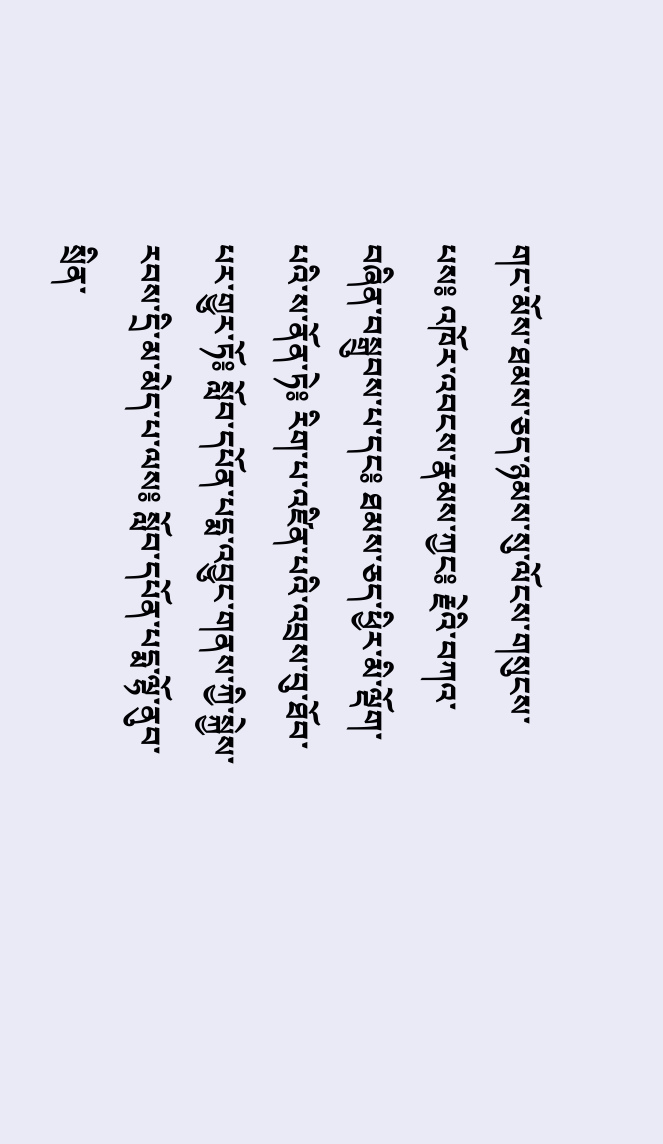གང་མོས་ཐམས་ཅད་ཉམས་སུ་ལོངས་གསུངས་པས༔ འཁོར་འབངས་རྣམས་ཀྱང༔ རྗེའི་བཀའ་བཞིན་བསྒྲུབས་པ་དང༔ ཐམས་ཅད་ཕྱིར་མི་ལྡོག་པའི་ས་ནོན་ཏེ༔ རིག་པ་འཛིན་པའི་འབྲས་བུ་ཐོབ་པར་གྱུར་ཏོ༔ སློབ་དཔོན་པདྨ་འབྱུང་གནས་ཀྱི་སྐྱེས་རབས་དྲི་མ་མེད་པ་ལས༔ སློབ་དཔོན་པདྨ་ལྷོ་ནུབ་སྲིན་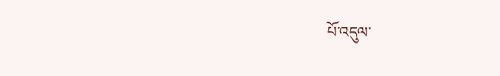པོ་འདུལ་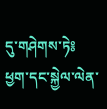དུ་གཤེགས་ཏེ༔ ཕྱག་དང་སྐྱེལ་ལེན་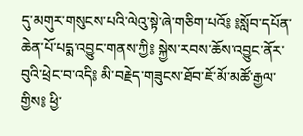དུ་མགུར་གསུངས་པའི་ལེའུ་སྟེ་ཞེ་གཅིག་པའོ༔ ༔སློབ་དཔོན་ཆེན་པོ་པདྨ་འབྱུང་གནས་ཀྱི༔ སྐྱེས་རབས་ཆོས་འབྱུང་ནོར་བུའི་ཕྲེང་བ་འདི༔ མི་བརྗེད་གཟུངས་ཐོབ་ཇོ་མོ་མཚོ་རྒྱལ་གྱིས༔ ཕྱི་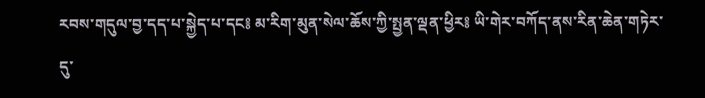རབས་གདུལ་བྱ་དད་པ་སྐྱེད་པ་དང༔ མ་རིག་མུན་སེལ་ཆོས་ཀྱི་སྤྱན་ལྡན་ཕྱིར༔ ཡི་གེར་བཀོད་ནས་རིན་ཆེན་གཏེར་དུ་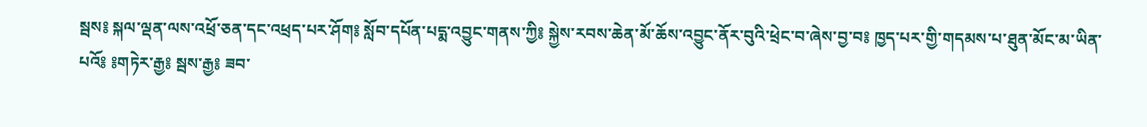སྦས༔ སྐལ་ལྡན་ལས་འཕྲོ་ཅན་དང་འཕྲད་པར་ཤོག༔ སློབ་དཔོན་པདྨ་འབྱུང་གནས་ཀྱི༔ སྐྱེས་རབས་ཆེན་མོ་ཆོས་འབྱུང་ནོར་བུའི་ཕྲེང་བ་ཞེས་བྱ་བ༔ ཁྱད་པར་གྱི་གདམས་པ་ཐུན་མོང་མ་ཡིན་པའོ༔ ༔གཏེར་རྒྱ༔ སྦས་རྒྱ༔ ཟབ་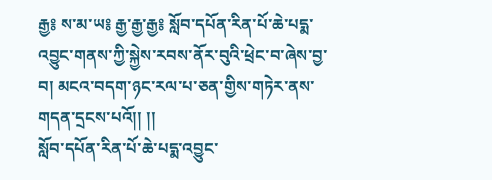རྒྱ༔ ས་མ་ཡ༔ རྒྱ་རྒྱ་རྒྱ༔ སློབ་དཔོན་རིན་པོ་ཆེ་པདྨ་འབྱུང་གནས་ཀྱི་སྐྱེས་རབས་ནོར་བུའི་ཕྲེང་བ་ཞེས་བྱ་བ། མངའ་བདག་ཉང་རལ་པ་ཅན་གྱིས་གཏེར་ནས་གདན་དྲངས་པའོ།། །།
སློབ་དཔོན་རིན་པོ་ཆེ་པདྨ་འབྱུང་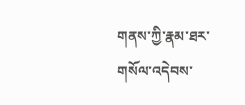གནས་ཀྱི་རྣམ་ཐར་གསོལ་འདེབས་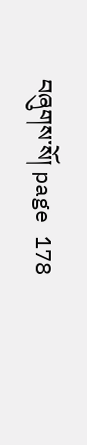བཞུགས་སོ། page 178